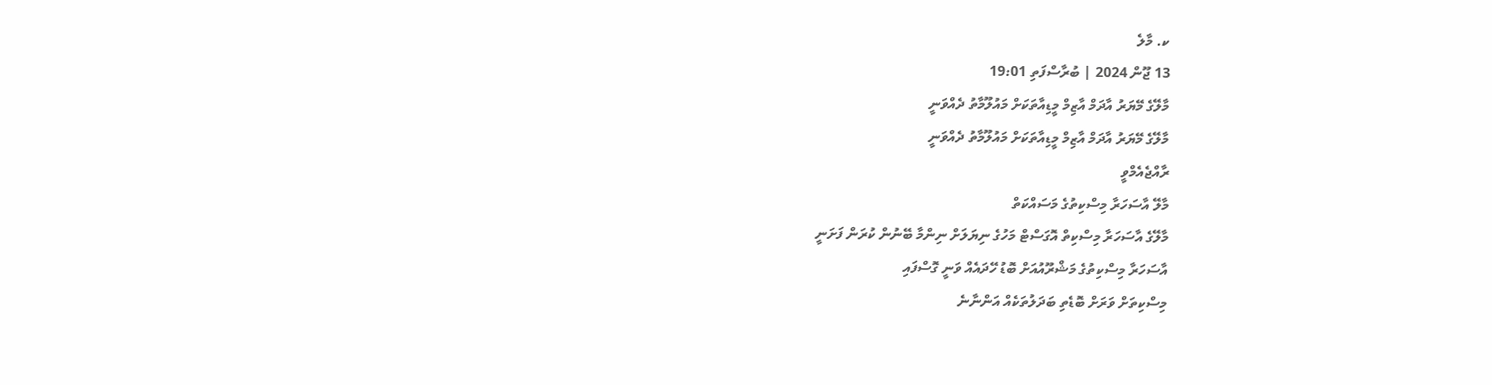ކ. މާލެ
13 ޖޫން 2024 | ބުރާސްފަތި 19:01
މާލޭގެ މޭޔަރު އާދަމް އާޒިމް މީޑިއާތަކަށް މައުލޫމާތު ދެއްވަނީ
މާލޭގެ މޭޔަރު އާދަމް އާޒިމް މީޑިއާތަކަށް މައުލޫމާތު ދެއްވަނީ
ރާއްޖެއެމްވީ
މާލޭ އާސަހަރާ މިސްކިތުގެ މަސައްކަތް
މާލޭގެ އާސަހަރާ މިސްކިތް އޮގަސްޓް މަހުގެ ނިޔަލަށް ނިންމާ ބޭނުން ކުރަން ފަށަނީ
އާސަހަރާ މިސްކިތުގެ މަޝްރޫއުއަށް ބޮޑު ހޭދައެއް ވަނީ ގޮސްފައި
މިސްކިތަށް ވަރަށް ބޮޑެތި ބަދަލުތަކެއް އަންނާނެ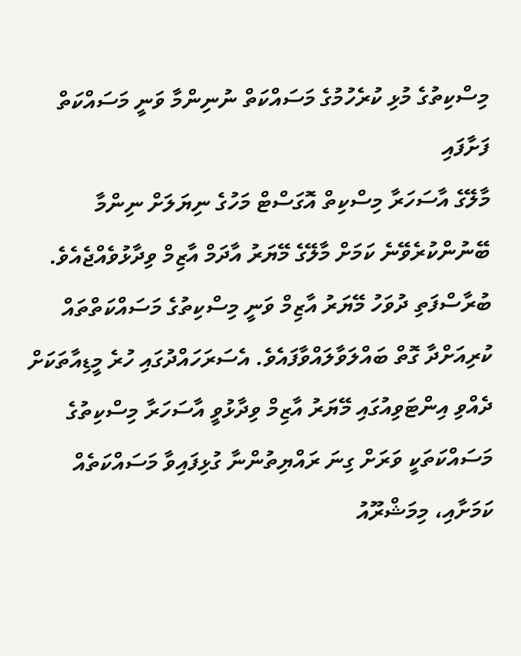މިސްކިތުގެ މުޅި ކުރެހުމުގެ މަސައްކަތް ނުނިންމާ ވަނީ މަސައްކަތް ފަށާފައި
މާލޭގެ އާސަހަރާ މިސްކިތް އޮގަސްޓް މަހުގެ ނިޔަލަށް ނިންމާ ބޭނުންކުރެވޭނެ ކަމަށް މާލޭގެ މޭޔަރު އާދަމް އާޒިމް ވިދާޅުވެއްޖެއެވެ.
ބުރާސްފަތި ދުވަހު މޭޔަރު އާޒިމް ވަނީ މިސްކިތުގެ މަސައްކަތްތައް ކުރިއަށްދާ ގޮތް ބައްލަވާލައްވާފައެވެ. އެސަރަހައްދުގައި ހުރެ މީޑިއާތަކަށް ދެއްވި އިންޓަވިއުގައި މޭޔަރު އާޒިމް ވިދާޅުވީ އާސަހަރާ މިސްކިތުގެ މަސައްކަތަކީ ވަރަށް ގިނަ ރައްޔިތުންނާ ގުޅިފައިވާ މަސައްކަތެއް ކަމަށާއި، މިމަޝްރޫއު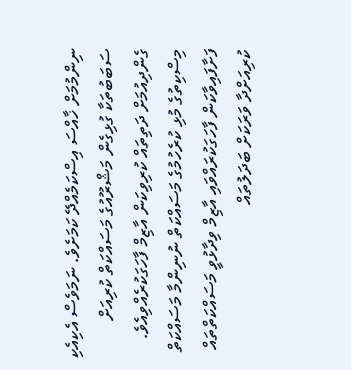ނިންމުމަށް ޚާއްސަ އިސްކަމެއްދޭ ކަމަށެވެ. ނަމަވެސް އެކިއެކި ސަބަބުތަކާ ގުޅިގެން މަޝްރޫއުގެ މަސައްކަތް ކުރިއަށް ގެންދިއުމަށް ދަތިތައް ކުރިވިކަން އާޒިމް ފާހަގަކުރެއްވިއެވެ.
މިސްކިތުގެ މުޅި ކުރެހުމުގެ މަސައްކަތް ނުނިންމާ މަސައްކަތް ފަށާފައިވާކަން ފާހަގަކުރައްވައި އާޒިމް ވިދާޅުވީ މަސައްކަތްތައް ކުރިއަށްދާ ވަރަކަށް ބަދަލުތައް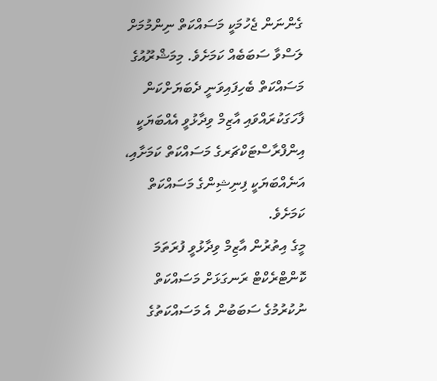ގެންނަން ޖެހުމަކީ މަސައްކަތް ނިންމުމަށް ލަސްވާ ސަބަބެއް ކަމަށެވެ. މިމަޝްރޫއުގެ މަސައްކަތް ބެހިފައިވަނީ ދެބަޔަށްކަން ފާހަގަކުރައްވައި އާޒިމް ވިދާޅުވީ އެއްބަޔަކީ އިންފްރާސްޓަކްޗަރގެ މަސައްކަތް ކަމަށާއި، އަނެއްބަޔަކީ ފިނިޝިންގެ މަސައްކަތް ކަމަށެވެ.
މީގެ އިތުރުން އާޒިމް ވިދާޅުވީ ފުރަތަމަ ކޮންޓްރެކްޓް ރަނގަޅަށް މަސައްކަތް ނުކުރުމުގެ ސަބަބުން އެ މަސައްކަތުގެ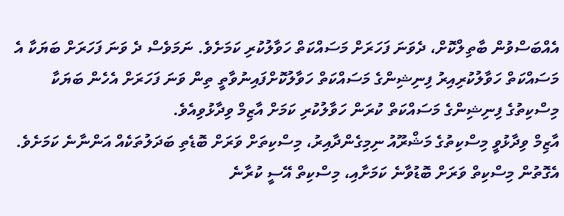އެއްބަސްވުން ބާތިލްކޮށް، ދެވަނަ ފަހަރަށް މަސައްކަތް ހަވާލުކުރި ކަމަށެވެ. ނަމަވެސް ދެ ވަނަ ފަހަރަށް ބަޔަކާ އެ މަސައްކަތް ހަވާލުކުރިއިރު ފިނިޝިންގެ މަސައްކަތް ހަވާލުކޮށްފައިނުވާތީ ތިން ވަނަ ފަހަރަށް އެހެން ބަޔަކާ މިސްކިތުގެ ފިނިޝިންގެ މަސައްކަތް ކުރަން ހަވާލުކުރި ކަމަށް އާޒިމް ވިދާޅުވިއެވެ.
އާޒިމް ވިދާޅުވީ މިސްކިތުގެ މަޝްރޫއު ނިމިގެންދާއިރު، މިސްކިތަށް ވަރަށް ބޮޑެތި ބަދަލުތަކެއް އަންނާނެ ކަމަށެވެ. އެގޮތުން މިސްކިތް ވަރަށް ބޮޑުވާނެ ކަމަށާއި، މިސްކިތް އޭސީ ކުރާނެ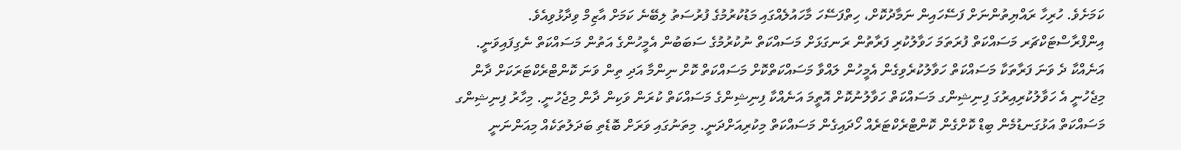ކަމަށެވެ. ހުރިހާ ރައްޔިތުންނަށް ފަސޭހައިން ނަމާދުކޮށް، ހިތްފަސޭހަ މާހައުލެއްގައި މަޑުކުރުމުގެ ފުރުސަތު ލިބޭނެ ކަމަށް އާޒިމް ވިދާޅުވިއެވެ.
އިންފްރާސްޓަކްޗަރ މަސައްކަތް ފުރަތަމަ ހަވާލުކުރި ފަރާތުން ރަނގަޅަށް މަސައްކަތް ނުކުރުމުގެ ސަބަބުން އެމީހުންގެ އަތުން މަސައްކަތް ނެގިފައިވަނީ. އަނެއްކާ ދެ ވަނަ ފަރާތަކާ މަސައްކަތް ހަވާލުކުރެވިގެން އެމީހުން ލައްވާ މަސައްކަތްކޮށް މަސައްކަތް ކޮށް ނިންމާ އަދި ތިން ވަނަ ކޮންޓްރެކްޓަރަކަށް ދާން މިޖެހުނީ އެ ހަވާލުކުރިއިރުގަ ފިނިޝިންގ މަސައްކަތް ހަވާލުނުކޮށް އޮތީމަ އަނެއްކާ ފިނިޝިންގެ މަސައްކަތް ކުރަން ވަކިން ދާން މިޖެހުނީ. މިހާރު ފިނިޝިންގ މަސައްކަތް އަޅުގަނޑުމެން ބިޑް ކޮށްގެން ކޮންޓްރެކްޓަރެއް ހޯދައިގެން މަސައްކަތް މިކުރިއަށްދަނީ. މިތަނުގައި ވަރަށް ބޮޑެތި ބަދަލުތަކެއް މިއަންނަނީ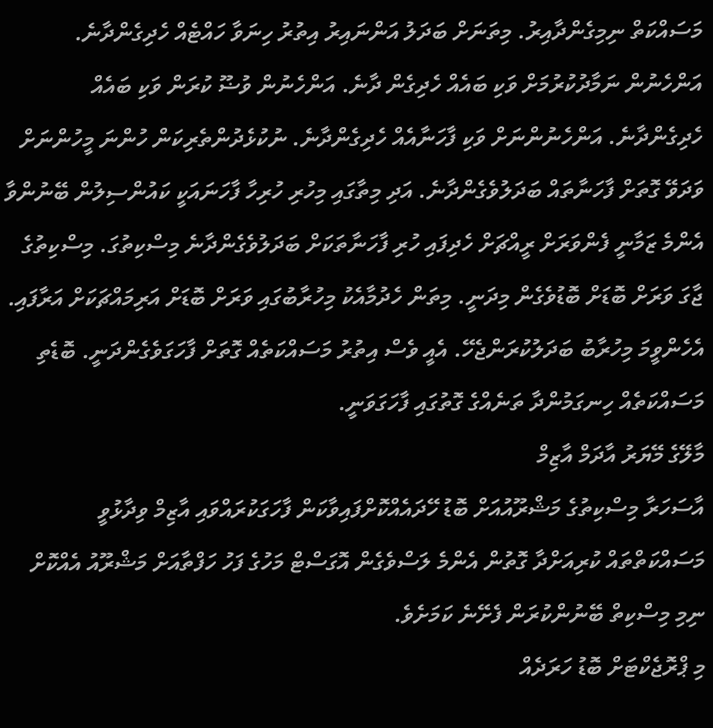މަސައްކަތް ނިމިގެންދާއިރު. މިތަނަށް ބަދަލު އަންނައިރު އިތުރު ހިނަވާ ހައްޓެއް ހެދިގެންދާނެ. އަންހެނުން ނަމާދުކުރުމަށް ވަކި ބައެއް ހެދިގެން ދާނެ. އަންހެނުން ވުޟޫ ކުރަން ވަކި ބައެއް ހެދިގެންދާނެ. އަންހެނުންނަށް ވަކި ފާހަނާއެއް ހެދިގެންދާނެ. ނުކުޅެދުންތެރިކަން ހުންނަ މީހުންނަށް ވަދަވޭ ގޮތަށް ފާހަނާތައް ބަދަލުވެގެންދާނެ. އަދި މިތާގައި މިހުރި ހުރިހާ ފާހަނައަކީ ކައުންސިލުން ބޭނުންވާ އެންމެ ޒަމާނީ ފެންވަރަށް ރީއްޗަށް ހެދިފައި ހުރި ފާހަނާތަކަށް ބަދަލުވެގެންދާނެ މިސްކިތުގަ. މިސްކިތުގެ ޖާގަ ވަރަށް ބޮޑަށް ބޮޑުވެގެން މިދަނީ. މިތަން ހެދުމާއެކު މިހުރާބުގައި ވަރަށް ބޮޑަށް އަރިމައްޗަކަށް އަރާފައި. އެހެންވީމަ މިހުރާބު ބަދަލުކުރަންޖެހޭ. އެއީ ވެސް އިތުރު މަސައްކަތެއް ގޮތަށް ފާހަގަވެގެންދަނީ. ބޮޑެތި މަސައްކަތެއް ހިނގަމުންދާ ތަނެއްގެ ގޮތުގައި ފާހަގަވަނީ.
މާލޭގެ މޭޔަރު އާދަމް އާޒިމް
އާސަހަރާ މިސްކިތުގެ މަޝްރޫއުއަށް ބޮޑު ހޭދައެއްކޮށްފައިވާކަން ފާހަގަކުރައްވައި އާޒިމް ވިދާޅުވީ މަސައްކަތްތައް ކުރިއަށްދާ ގޮތުން އެންމެ ލަސްވެގެން އޮގަސްޓް މަހުގެ ފަހު ހަފްތާއަށް މަޝްރޫއު އެއްކޮށް ނިމި މިސްކިތް ބޭނުންކުރަން ފެށޭނެ ކަމަށެވެ.
މި ޕްރޮޖެކްޓަށް ބޮޑު ހަރަދެއް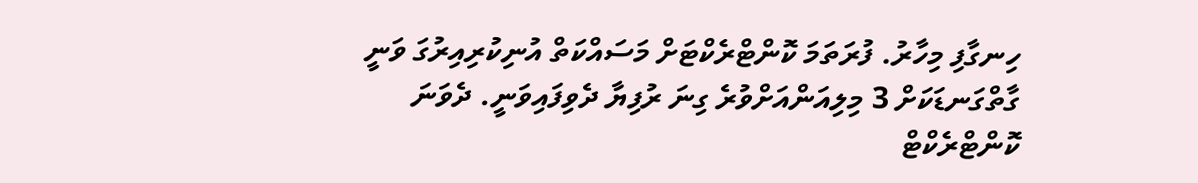ހިނގާފި މިހާރު. ފުރަތަމަ ކޮންޓްރެކްޓަށް މަސައްކަތް އުނިކުރިއިރުގަ ވަނީ ގާތްގަނޑަކަށް 3 މިލިއަންއަށްވުރެ ގިނަ ރުފިޔާ ދެވިފައިވަނީ. ދެވަނަ ކޮންޓްރެކްޓް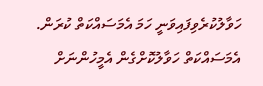ހަވާލުކުރެވިފައިވަނީ ހަމަ އެމަސައްކަތް ކުރަން. އެމަސައްކަތް ހަވާލުކޮށްގެން އެމީހުންނަށް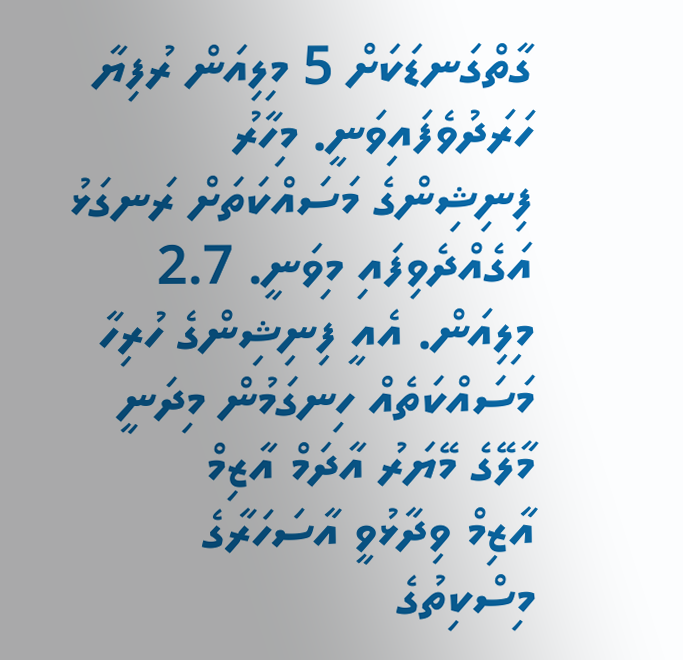ގާތްގަނޑަކަށް 5 މިލިއަން ރުފިޔާ ހަރަދުވެފައިވަނީ. މިހާރު ފިނިޝިންގެ މަސައްކަތަށް ރަނގަޅު އަގެއްދެވިފައި މިވަނީ. 2.7 މިލިއަން. އެއީ ފިނިޝިންގެ ހުރިހާ މަސައްކަތެއް ހިނގަމުން މިދަނީ
މާލޭގެ މޭޔަރު އާދަމް އާޒިމް
އާޒިމް ވިދާޅުވީ އާސަހަރާގެ މިސްކިތުގެ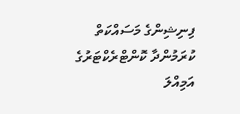ފިނިޝިންގެ މަސައްކަތް ކުރަމުންދާ ކޮންޓްރެކްޓަރުގެ އަމިއްލަ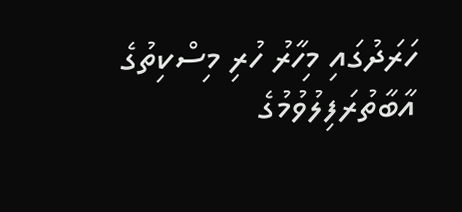ހަރަދުގައި މިހާރު ހުރި މިސްކިތުގެ އާބާތުރަފިލުވުމުގެ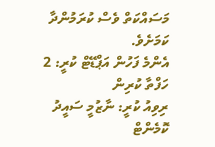މަސައްކަތް ވެސް ކުރަމުންދާ ކަމަށެވެ.
އެންމެ ފަހުން އަޕްޑޭޓް ކުރީ: 2 ހަފްތާ ކުރިން
ރިވިއު ކުރީ: ނާޒުމީ ސައީދު
ކޮމެންޓް